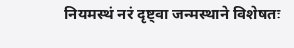नियमस्थं नरं दृष्ट्वा जन्मस्थाने विशेषतः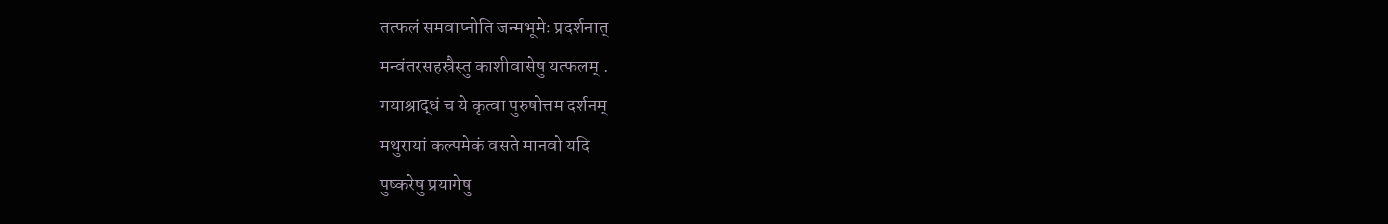तत्फलं समवाप्नोति जन्मभूमेः प्रदर्शनात्
मन्वंतरसहस्रैस्तु काशीवासेषु यत्फलम् .
गयाश्राद्धं च ये कृत्वा पुरुषोत्तम दर्शनम्
मथुरायां कल्पमेकं वसते मानवो यदि
पुष्करेषु प्रयागेषु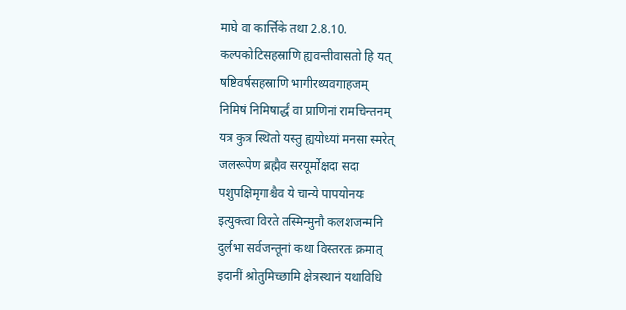माघे वा कार्त्तिके तथा 2.8.10.
कल्पकोटिसहस्राणि ह्यवन्तीवासतो हि यत्
षष्टिवर्षसहस्राणि भागीरथ्यवगाहजम्
निमिषं निमिषार्द्धं वा प्राणिनां रामचिन्तनम्
यत्र कुत्र स्थितो यस्तु ह्ययोध्यां मनसा स्मरेत्
जलरूपेण ब्रह्मैव सरयूर्मोक्षदा सदा
पशुपक्षिमृगाश्चैव ये चान्ये पापयोनयः
इत्युक्त्वा विरते तस्मिन्मुनौ कलशजन्मनि
दुर्लभा सर्वजन्तूनां कथा विस्तरतः क्रमात्
इदानीं श्रोतुमिच्छामि क्षेत्रस्थानं यथाविधि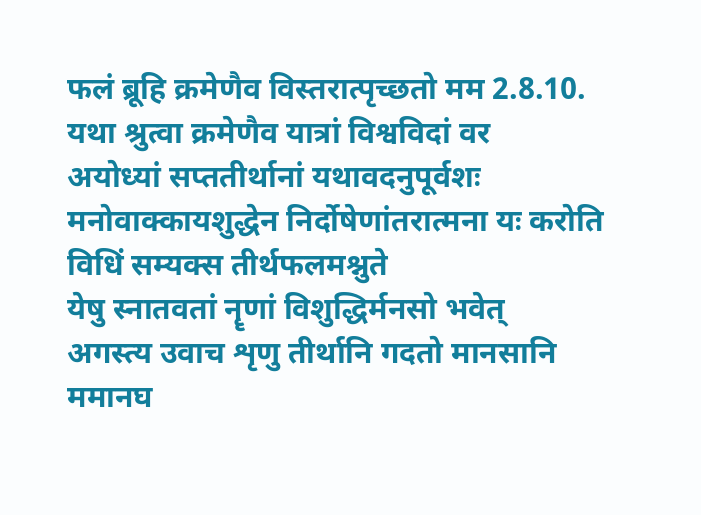फलं ब्रूहि क्रमेणैव विस्तरात्पृच्छतो मम 2.8.10.
यथा श्रुत्वा क्रमेणैव यात्रां विश्वविदां वर
अयोध्यां सप्ततीर्थानां यथावदनुपूर्वशः
मनोवाक्कायशुद्धेन निर्दोषेणांतरात्मना यः करोति विधिं सम्यक्स तीर्थफलमश्नुते
येषु स्नातवतां नॄणां विशुद्धिर्मनसो भवेत्
अगस्त्य उवाच शृणु तीर्थानि गदतो मानसानि ममानघ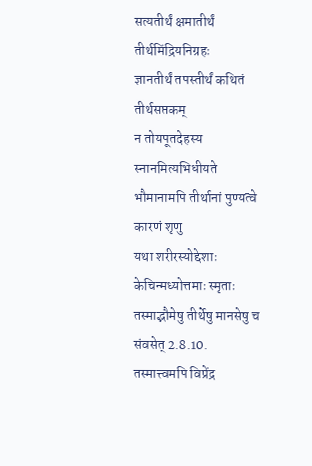सत्यतीर्थं क्षमातीर्थं तीर्थमिंद्रियनिग्रहः
ज्ञानतीर्थं तपस्तीर्थं कथितं तीर्थसप्तकम्
न तोयपूतदेहस्य स्नानमित्यभिधीयते भौमानामपि तीर्थानां पुण्यत्वे कारणं शृणु
यथा शरीरस्योद्देशाः केचिन्मध्योत्तमाः स्मृताः
तस्माद्भौमेषु तीर्थेषु मानसेषु च संवसेत् 2.8.10.
तस्मात्त्वमपि विप्रेंद्र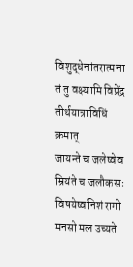विशुद्धेनांतरात्मना तं तु वक्ष्यामि विप्रेंद्र तीर्थयात्राविधिं क्रमात्
जायन्ते च जलेष्वेव म्रियंते च जलौकसः
विषयेष्वनिशं रागो मनसो मल उच्यते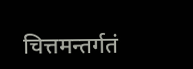चित्तमन्तर्गतं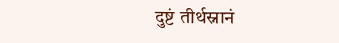दुष्टं तीर्थस्नानं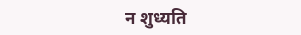न शुध्यति